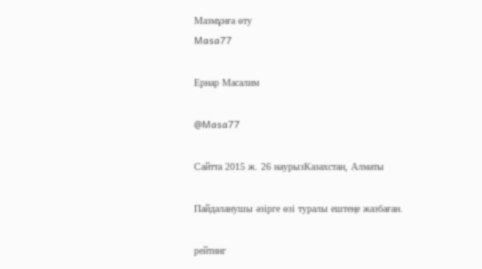Мазмұнға өту
Masa77

Ернар Масалим

@Masa77

Сайтта 2015 ж. 26 наурызКазахстан, Алматы

Пайдаланушы әзірге өзі туралы ештеңе жазбаған.

рейтинг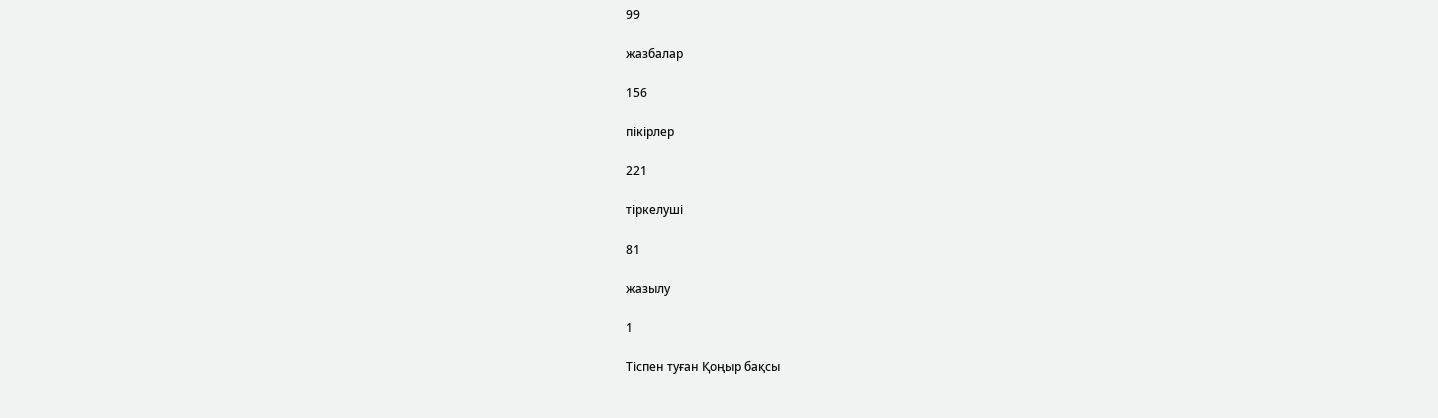99

жазбалар

156

пікірлер

221

тіркелуші

81

жазылу

1

Тіспен туған Қоңыр бақсы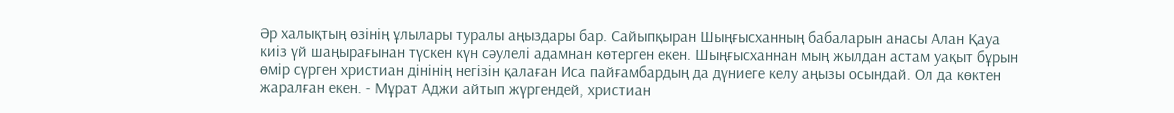Әр халықтың өзінің ұлылары туралы аңыздары бар. Сайыпқыран Шыңғысханның бабаларын анасы Алан Қауа киіз үй шаңырағынан түскен күн сәулелі адамнан көтерген екен. Шыңғысханнан мың жылдан астам уақыт бұрын өмір сүрген христиан дінінің негізін қалаған Иса пайғамбардың да дүниеге келу аңызы осындай. Ол да көктен жаралған екен. - Мұрат Аджи айтып жүргендей, христиан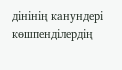дінінің канундері көшпенділердің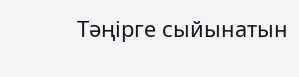Тәңірге сыйынатын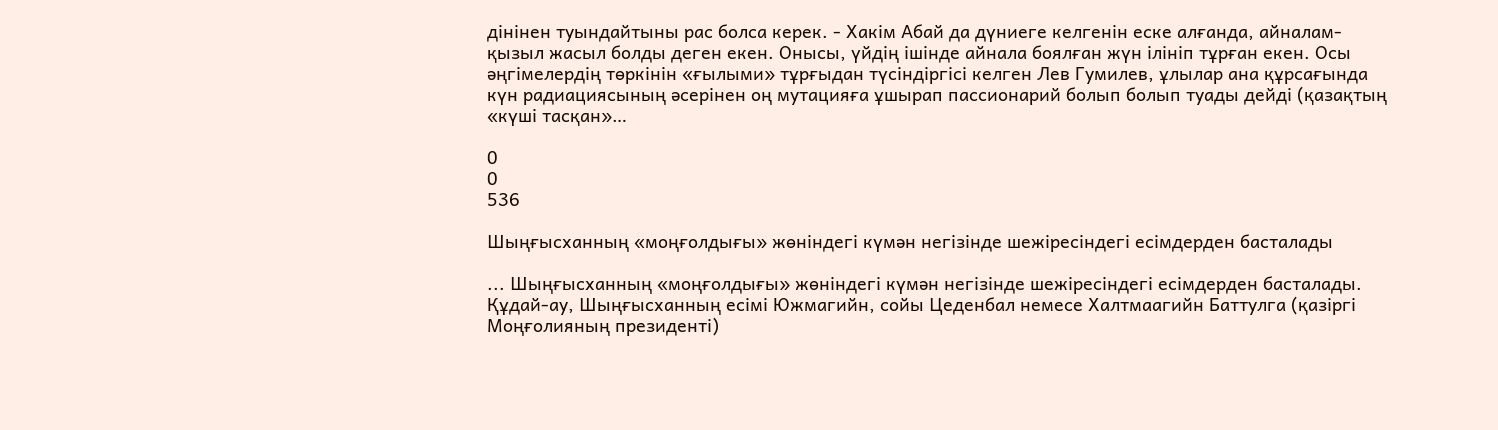дінінен туындайтыны рас болса керек. - Хакім Абай да дүниеге келгенін еске алғанда, айналам-қызыл жасыл болды деген екен. Онысы, үйдің ішінде айнала боялған жүн ілініп тұрған екен. Осы әңгімелердің төркінін «ғылыми» тұрғыдан түсіндіргісі келген Лев Гумилев, ұлылар ана құрсағында күн радиациясының әсерінен оң мутацияға ұшырап пассионарий болып болып туады дейді (қазақтың «күші тасқан»…

0
0
536

Шыңғысханның «моңғолдығы» жөніндегі күмән негізінде шежіресіндегі есімдерден басталады

... Шыңғысханның «моңғолдығы» жөніндегі күмән негізінде шежіресіндегі есімдерден басталады. Құдай-ау, Шыңғысханның есімі Южмагийн, сойы Цеденбал немесе Халтмаагийн Баттулга (қазіргі Моңғолияның президенті)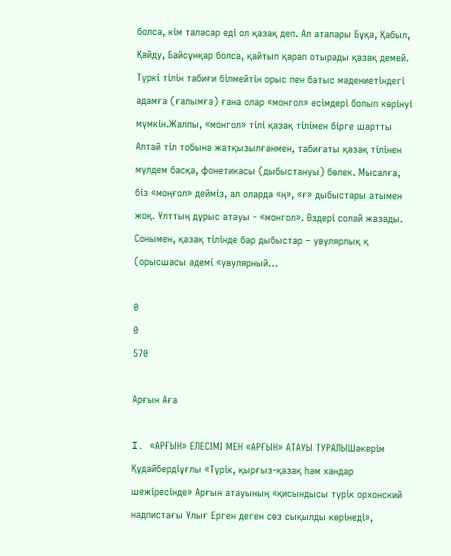болса, кім таласар еді ол қазақ деп. Ал аталары Бұқа, Қабыл, Қайду, Байсұнқар болса, қайтып қарап отырады қазақ демей. Түркі тілін табиғи білмейтін орыс пен батыс мәдениетіндегі адамға (ғалымға) ғана олар «монгол» есімдері болып көрінуі мүмкін.Жалпы, «монгол» тілі қазақ тілімен бірге шартты Алтай тіл тобына жатқызылғанмен, табиғаты қазақ тілінен мүлдем басқа, фонетикасы (дыбыстануы) бөлек. Мысалға, біз «моңғол» дейміз, ал оларда «ң», «ғ» дыбыстары атымен жоқ. Ұлттың дұрыс атауы - «монгол». Өздері солай жазады. Сонымен, қазақ тілінде бар дыбыстар – увулярлық қ (орысшасы әдемі «увулярный…

0
0
570

Арғын Аға

I. «АРҒЫН» ЕЛЕСІМІ МЕН «АРҒЫН» АТАУЫ ТУРАЛЫШәкерім Құдайбердіұғлы «Түрік, қырғыз-қазақ һәм хандар шежіресінде» Арғын атауының «қисындысы түрік орхонский надпистағы Ұлығ Ерген деген сөз сықылды көрінеді»,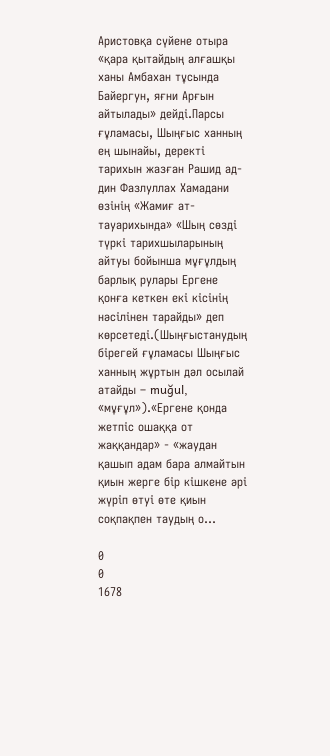Аристовқа сүйене отыра «қара қытайдың алғашқы ханы Амбахан тұсында Байергун, яғни Арғын айтылады» дейді.Парсы ғұламасы, Шыңғыс ханның ең шынайы, деректі тарихын жазған Рашид ад-дин Фазлуллах Хамадани өзінің «Жамиғ ат-тауарихында» «Шың сөзді түркі тарихшыларының айтуы бойынша мұғұлдың барлық рулары Ергене қонға кеткен екі кісінің нәсілінен тарайды» деп көрсетеді.(Шыңғыстанудың бірегей ғұламасы Шыңғыс ханның жұртын дәл осылай атайды – muğul, «мұғұл»).«Ергене қонда жетпіс ошаққа от жаққандар» - «жаудан қашып адам бара алмайтын қиын жерге бір кішкене әрі жүріп өтуі өте қиын соқпақпен таудың о…

0
0
1678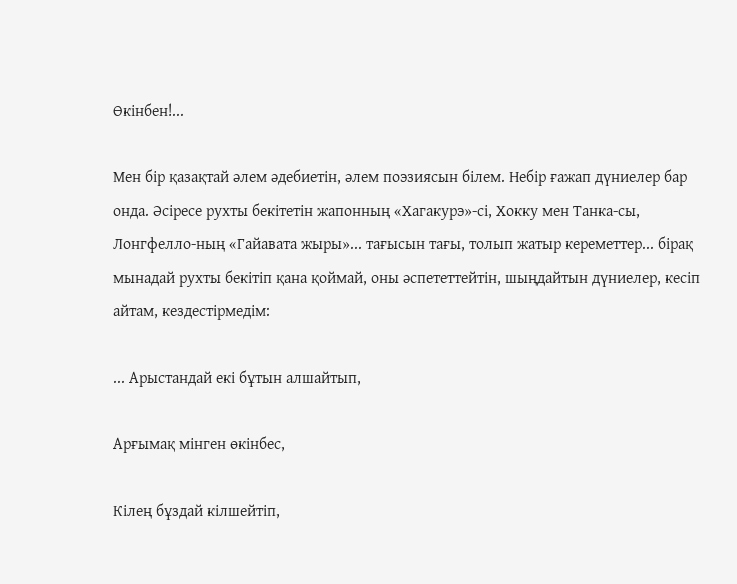Өкінбен!...

Мен бір қазақтай әлем әдебиетін, әлем поэзиясын білем. Небір ғажап дүниелер бар онда. Әсіресе рухты бекітетін жапонның «Хагакурэ»-сі, Хокку мен Танка-сы, Лонгфелло-ның «Гайавата жыры»... тағысын тағы, толып жатыр кереметтер... бірақ мынадай рухты бекітіп қана қоймай, оны әспететтейтін, шыңдайтын дүниелер, кесіп айтам, кездестірмедім:

... Арыстандай екі бұтын алшайтып,

Арғымақ мінген өкінбес,

Кілең бұздай кілшейтіп,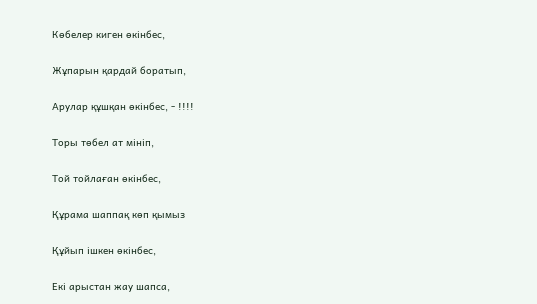Көбелер киген өкінбес,

Жұпарын қардай боратып,

Арулар құшқан өкінбес, - !!!!

Торы төбел ат мініп,

Той тойлаған өкінбес,

Құрама шаппақ көп қымыз

Құйып ішкен өкінбес,

Екі арыстан жау шапса,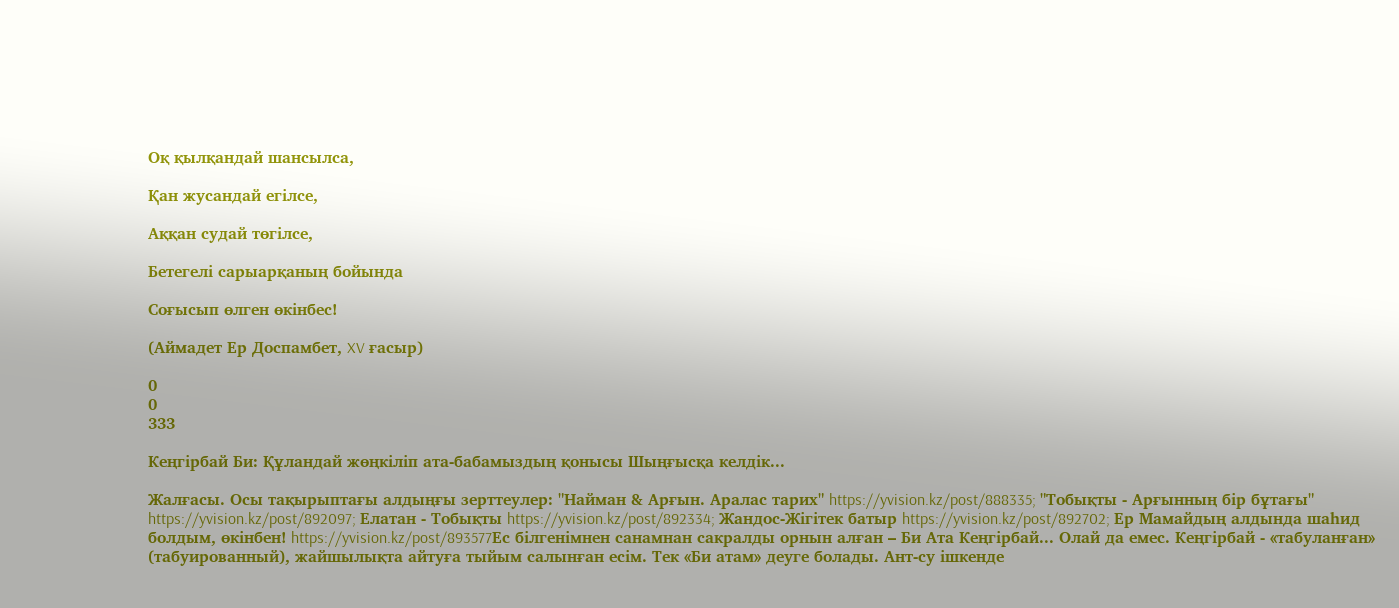Оқ қылқандай шансылса,

Қан жусандай егілсе,

Аққан судай төгілсе,

Бетегелі сарыарқаның бойында

Соғысып өлген өкінбес!

(Аймадет Ер Доспамбет, XV ғасыр)

0
0
333

Кеңгірбай Би: Құландай жөңкіліп ата-бабамыздың қонысы Шыңғысқа келдік...

Жалғасы. Осы тақырыптағы алдыңғы зерттеулер: "Найман & Арғын. Аралас тарих" https://yvision.kz/post/888335; "Тобықты - Арғынның бір бұтағы" https://yvision.kz/post/892097; Елатан - Тобықты https://yvision.kz/post/892334; Жандос-Жігітек батыр https://yvision.kz/post/892702; Ер Мамайдың алдында шаһид болдым, өкінбен! https://yvision.kz/post/893577Ес білгенімнен санамнан сакралды орнын алған – Би Ата Кеңгірбай... Олай да емес. Кеңгірбай - «табуланған» (табуированный), жайшылықта айтуға тыйым салынған есім. Тек «Би атам» деуге болады. Ант-су ішкенде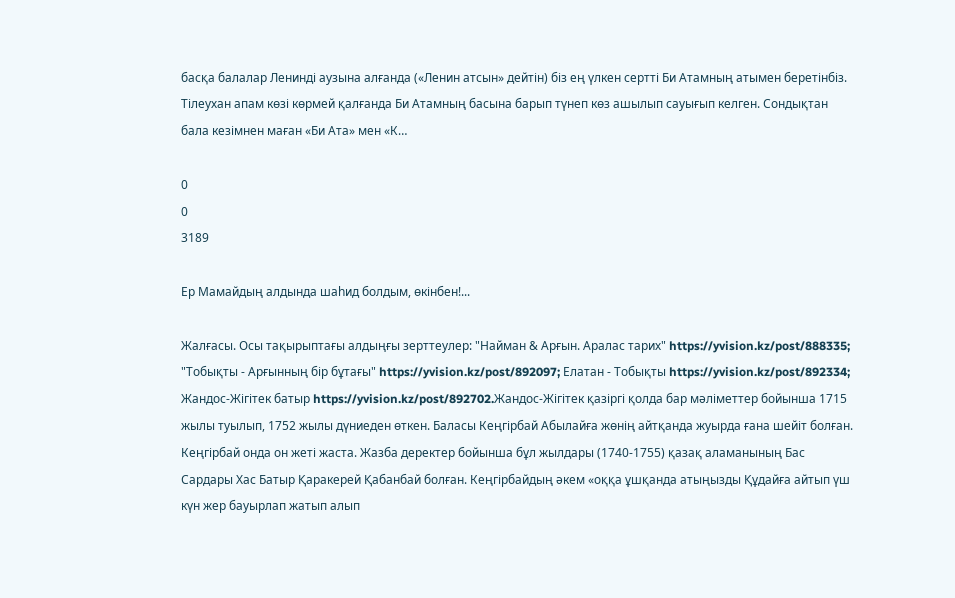басқа балалар Ленинді аузына алғанда («Ленин атсын» дейтін) біз ең үлкен сертті Би Атамның атымен беретінбіз. Тілеухан апам көзі көрмей қалғанда Би Атамның басына барып түнеп көз ашылып сауығып келген. Сондықтан бала кезімнен маған «Би Ата» мен «К…

0
0
3189

Ер Мамайдың алдында шаһид болдым, өкінбен!...

Жалғасы. Осы тақырыптағы алдыңғы зерттеулер: "Найман & Арғын. Аралас тарих" https://yvision.kz/post/888335; "Тобықты - Арғынның бір бұтағы" https://yvision.kz/post/892097; Елатан - Тобықты https://yvision.kz/post/892334; Жандос-Жігітек батыр https://yvision.kz/post/892702.Жандос-Жігітек қазіргі қолда бар мәліметтер бойынша 1715 жылы туылып, 1752 жылы дүниеден өткен. Баласы Кеңгірбай Абылайға жөнің айтқанда жуырда ғана шейіт болған. Кеңгірбай онда он жеті жаста. Жазба деректер бойынша бұл жылдары (1740-1755) қазақ аламанының Бас Сардары Хас Батыр Қаракерей Қабанбай болған. Кеңгірбайдың әкем «оққа ұшқанда атыңызды Құдайға айтып үш күн жер бауырлап жатып алып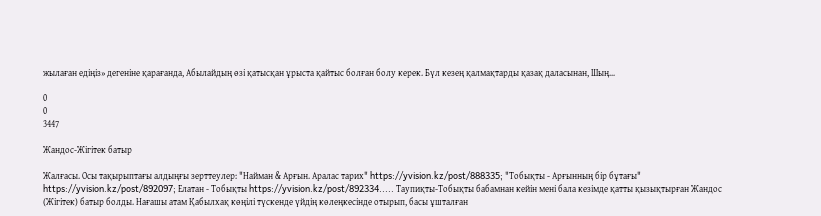жылаған едіңіз» дегеніне қарағанда, Абылайдың өзі қатысқан ұрыста қайтыс болған болу керек. Бүл кезең қалмақтарды қазақ даласынан, Шың…

0
0
3447

Жандос-Жігітек батыр

Жалғасы. Осы тақырыптағы алдыңғы зерттеулер: "Найман & Арғын. Аралас тарих" https://yvision.kz/post/888335; "Тобықты - Арғынның бір бұтағы" https://yvision.kz/post/892097; Елатан - Тобықты https://yvision.kz/post/892334..... Таупиқты-Тобықты бабамнан кейін мені бала кезімде қатты қызықтырған Жандос (Жігітек) батыр болды. Нағашы атам Қабылхақ көңілі түскенде үйдің көлеңкесінде отырып, басы ұшталған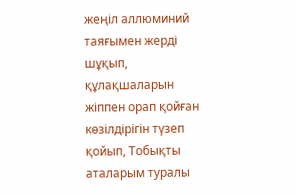жеңіл аллюминий таяғымен жерді шұқып, құлақшаларын жіппен орап қойған көзілдірігін түзеп қойып, Тобықты аталарым туралы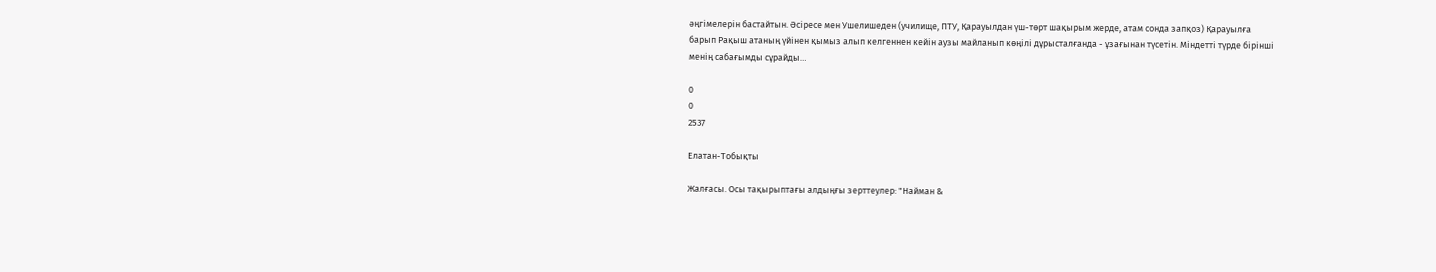әңгімелерін бастайтын. Әсіресе мен Ушелишеден (училище, ПТУ, Қарауылдан үш-төрт шақырым жерде, атам сонда запқоз) Қарауылға барып Рақыш атаның үйінен қымыз алып келгеннен кейін аузы майланып көңілі дұрысталғанда - ұзағынан түсетін. Міндетті түрде бірінші менің сабағымды сұрайды…

0
0
2537

Елатан-Тобықты

Жалғасы. Осы тақырыптағы алдыңғы зерттеулер: "Найман &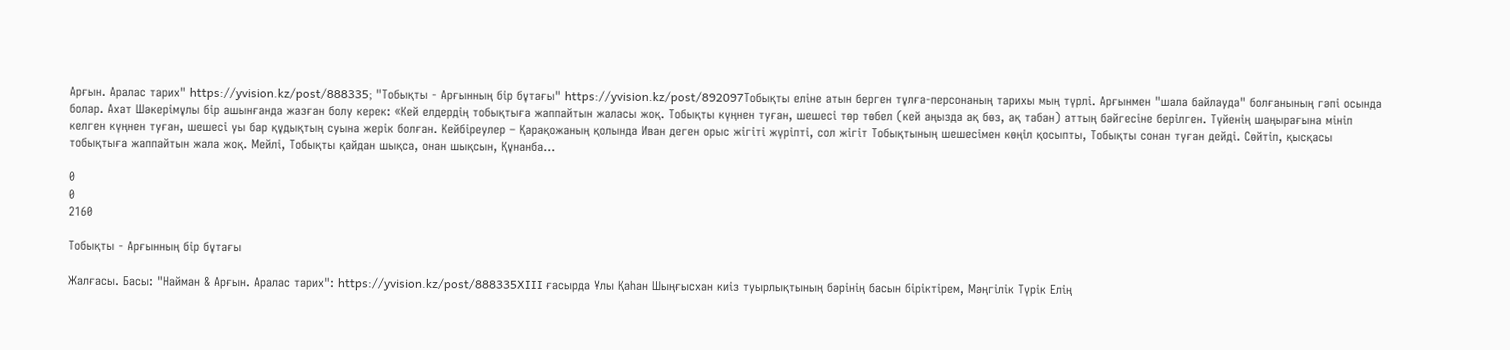Арғын. Аралас тарих" https://yvision.kz/post/888335; "Тобықты - Арғынның бір бұтағы" https://yvision.kz/post/892097Тобықты еліне атын берген тұлға-персонаның тарихы мың түрлі. Арғынмен "шала байлауда" болғанының гәпі осында болар. Ахат Шәкерімұлы бір ашынғанда жазған болу керек: «Кей елдердің тобықтыға жаппайтын жаласы жоқ. Тобықты күңнен туған, шешесі төр төбел (кей аңызда ақ бөз, ақ табан) аттың бәйгесіне берілген. Түйенің шаңырағына мініп келген күңнен туған, шешесі уы бар құдықтың суына жерік болған. Кейбіреулер – Қарақожаның қолында Иван деген орыс жігіті жүріпті, сол жігіт Тобықтының шешесімен көңіл қосыпты, Тобықты сонан туған дейді. Сөйтіп, қысқасы тобықтыға жаппайтын жала жоқ. Мейлі, Тобықты қайдан шықса, онан шықсын, Құнанба…

0
0
2160

Тобықты - Арғынның бір бұтағы

Жалғасы. Басы: "Найман & Арғын. Аралас тарих": https://yvision.kz/post/888335XIII ғасырда Ұлы Қаһан Шыңғысхан киіз туырлықтының бәрінің басын біріктірем, Мәңгілік Түрік Елің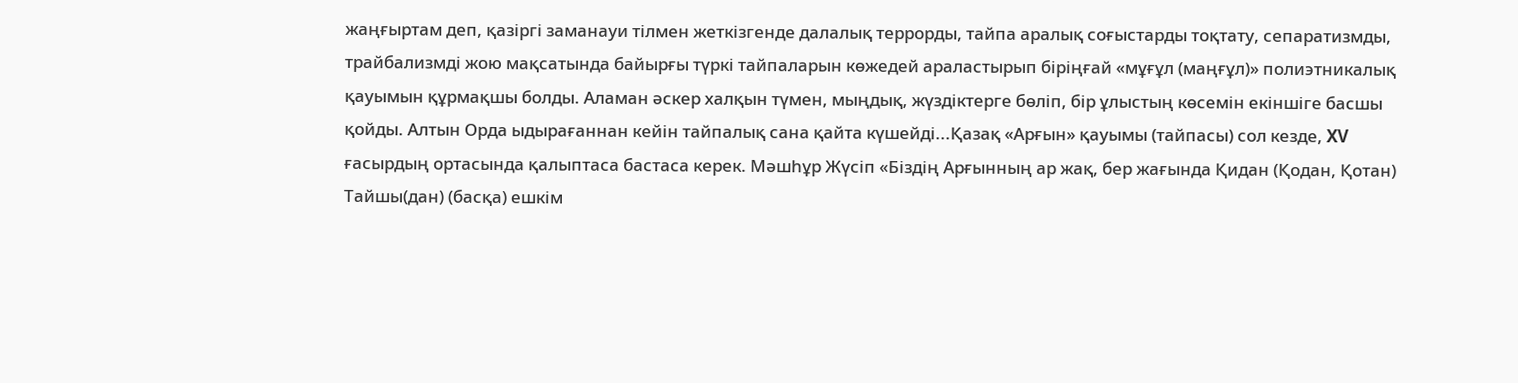жаңғыртам деп, қазіргі заманауи тілмен жеткізгенде далалық террорды, тайпа аралық соғыстарды тоқтату, сепаратизмды, трайбализмді жою мақсатында байырғы түркі тайпаларын көжедей араластырып біріңғай «мұғұл (маңғұл)» полиэтникалық қауымын құрмақшы болды. Аламан әскер халқын түмен, мыңдық, жүздіктерге бөліп, бір ұлыстың көсемін екіншіге басшы қойды. Алтын Орда ыдырағаннан кейін тайпалық сана қайта күшейді...Қазақ «Арғын» қауымы (тайпасы) сол кезде, XV ғасырдың ортасында қалыптаса бастаса керек. Мәшһұр Жүсіп «Біздің Арғынның ар жақ, бер жағында Қидан (Қодан, Қотан) Тайшы(дан) (басқа) ешкім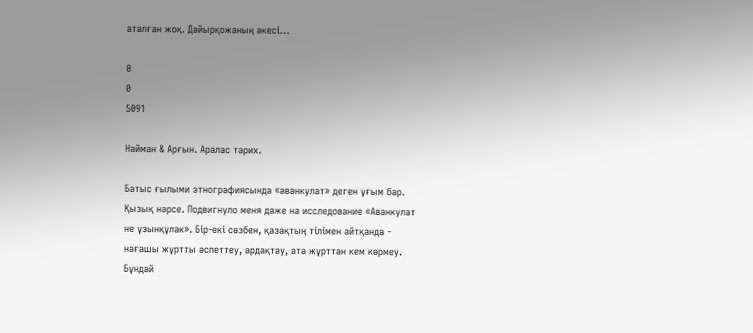аталған жоқ. Дайырқожаның әкесі…

0
0
5091

Найман & Арғын. Аралас тарих.

Батыс ғылыми этнографиясында «аванкулат» деген ұғым бар. Қызық нәрсе. Подвигнуло меня даже на исследование «Аванкулат не ұзынқұлак». Бір-екі сөзбен, қазақтың тілімен айтқанда - нағашы жұртты әспеттеу, ардақтау, ата жұрттан кем көрмеу. Бұндай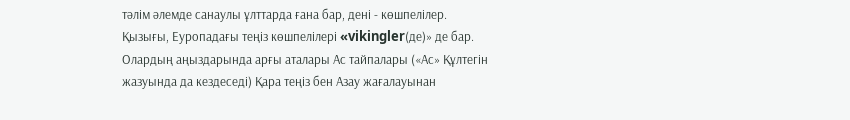тәлім әлемде санаулы ұлттарда ғана бар, дені - көшпелілер. Қызығы, Еуропадағы теңіз көшпелілері «vikingler(де)» де бар. Олардың аңыздарында арғы аталары Ас тайпалары («Ас» Құлтегін жазуында да кездеседі) Қара теңіз бен Азау жағалауынан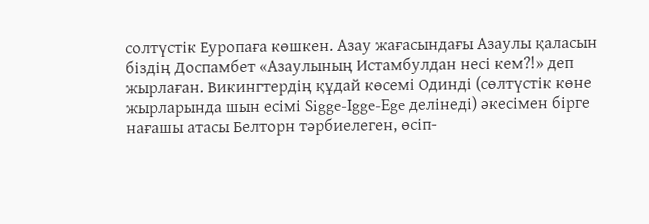солтүстік Еуропаға көшкен. Азау жағасындағы Азаулы қаласын біздің Доспамбет «Азаулының Истамбулдан несі кем?!» деп жырлаған. Викингтердің құдай көсемі Одинді (сөлтүстік көне жырларында шын есімі Sigge-Igge-Ege делінеді) әкесімен бірге нағашы атасы Белторн тәрбиелеген, өсіп-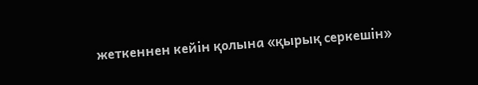жеткеннен кейін қолына «қырық серкешін»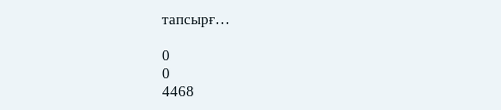тапсырғ…

0
0
4468